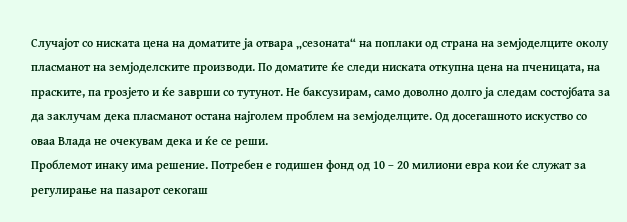Случајот со ниската цена на доматите ја отвара „сезоната“ на поплаки од страна на земјоделците околу пласманот на земјоделските производи. По доматите ќе следи ниската откупна цена на пченицата, на праските, па грозјето и ќе заврши со тутунот. Не баксузирам, само доволно долго ја следам состојбата за да заклучам дека пласманот остана најголем проблем на земјоделците. Од досегашното искуство со оваа Влада не очекувам дека и ќе се реши.
Проблемот инаку има решение. Потребен е годишен фонд од 10 – 20 милиони евра кои ќе служат за регулирање на пазарот секогаш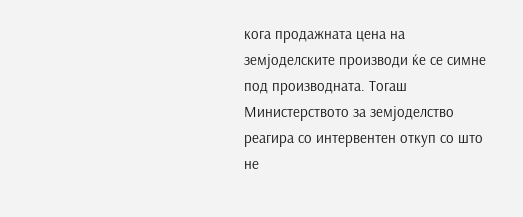кога продажната цена на земјоделските производи ќе се симне под производната. Тогаш Министерството за земјоделство реагира со интервентен откуп со што не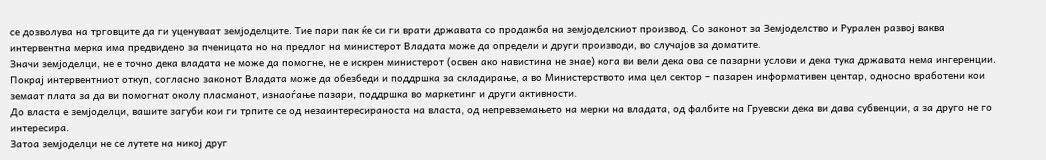се дозволува на трговците да ги уценуваат земјоделците. Тие пари пак ќе си ги врати државата со продажба на земјоделскиот производ. Со законот за Земјоделство и Рурален развој ваква интервентна мерка има предвидено за пченицата но на предлог на министерот Владата може да определи и други производи, во случајов за доматите.
Значи земјоделци, не е точно дека владата не може да помогне, не е искрен министерот (освен ако навистина не знае) кога ви вели дека ова се пазарни услови и дека тука државата нема ингеренции. Покрај интервентниот откуп, согласно законот Владата може да обезбеди и поддршка за складирање, а во Министерството има цел сектор – пазарен информативен центар, односно вработени кои земаат плата за да ви помогнат околу пласманот, изнаоѓање пазари, поддршка во маркетинг и други активности.
До власта е земјоделци, вашите загуби кои ги трпите се од незаинтересираноста на власта, од непревземањето на мерки на владата, од фалбите на Груевски дека ви дава субвенции, а за друго не го интересира.
Затоа земјоделци не се лутете на никој друг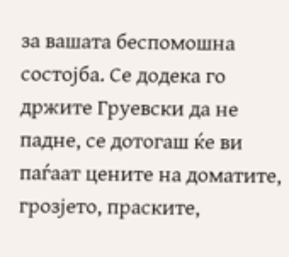за вашата беспомошна состојба. Се додека го држите Груевски да не падне, се дотогаш ќе ви паѓаат цените на доматите, грозјето, праските,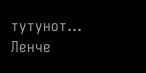тутунот…
Ленче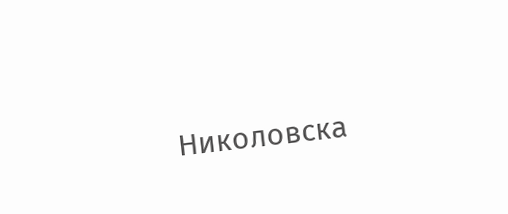Николовска